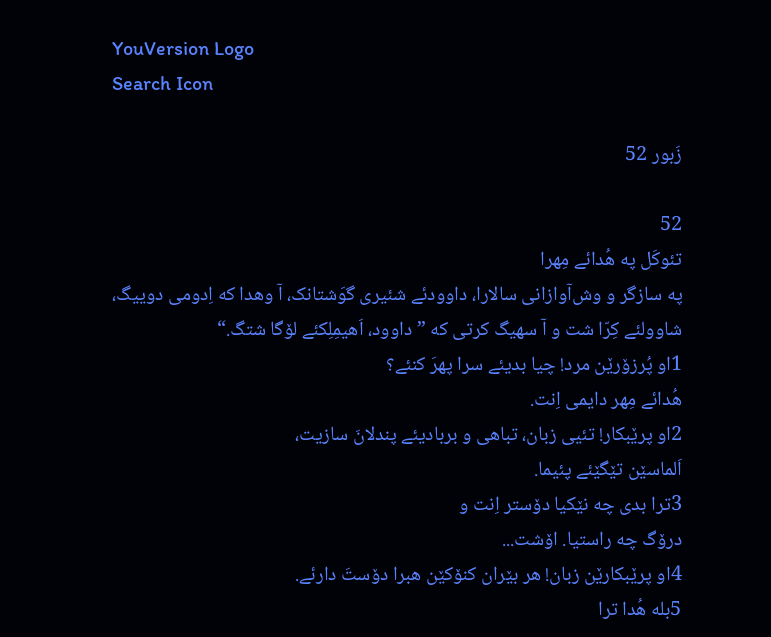YouVersion Logo
Search Icon

زَبور 52

52
تئوکَل په هُدائے مِهرا
په سازگر و وش‌آوازانی سالارا، داوودئے شئیری گوَشتانک، آ وهدا که اِدومی دوییگ، شاوولئے کِرّا شت و آ سهیگ کرتی که ”داوود، اَهیمِلِکئے لۆگا شتگ.“
1او پُرزۆرێن مرد! چیا بدیئے سرا پهرَ کنئے؟
هُدائے مِهر دایمی اِنت.
2او پرێبکار! تئیی زبان، تباهی و بربادیئے پندلانَ سازیت،
اَلماسێن تێگێئے پئیما.
3ترا بدی چه نێکیا دۆستر اِنت و
درۆگ چه راستیا. اۆشت...
4او پرێبکارێن زبان! هر بێران کنۆکێن هبرا دۆستَ دارئے.
5بله هُدا ترا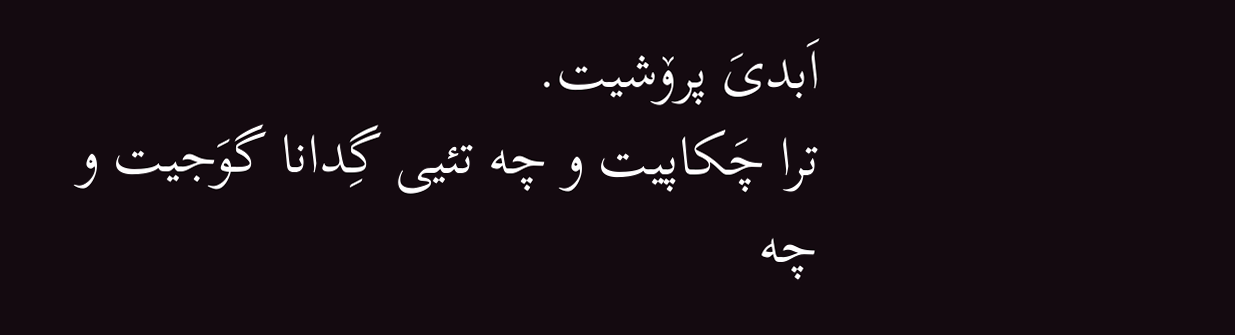اَبدیَ پرۆشیت.
ترا چَکاپیت و چه تئیی گِدانا گوَجیت و
چه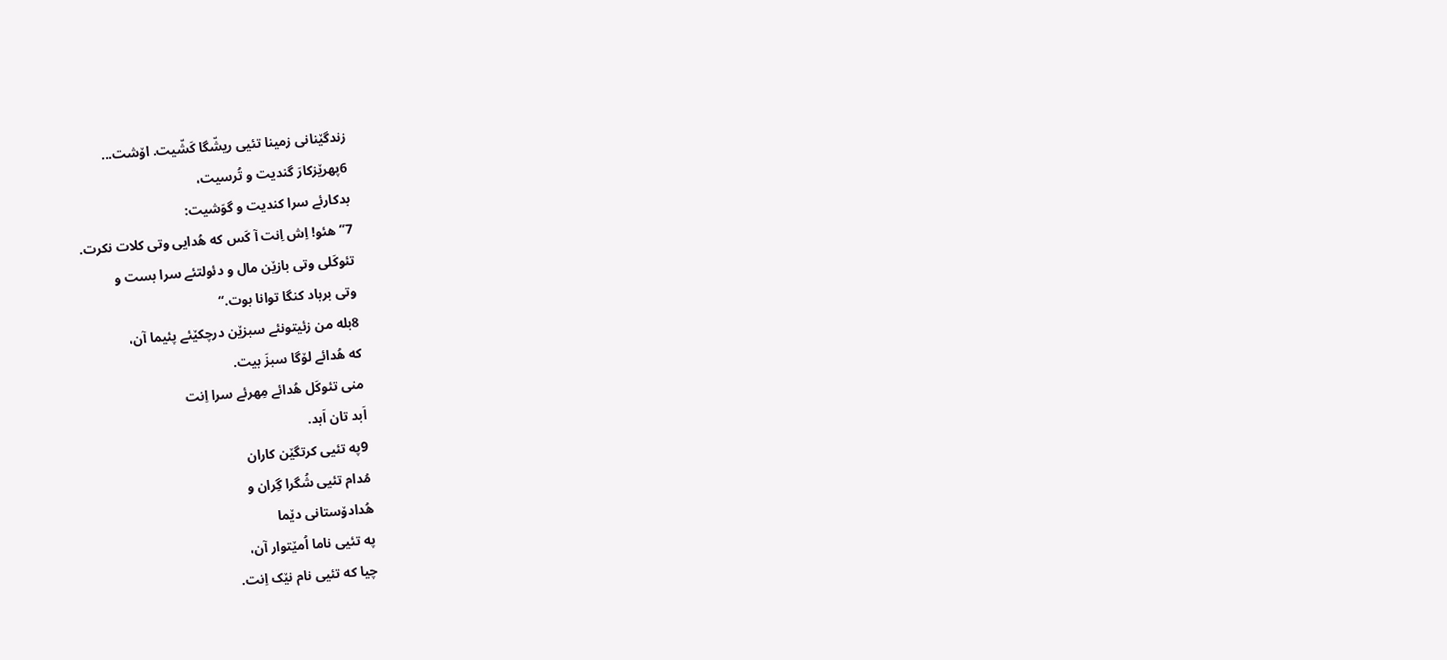زندگێنانی زمینا تئیی ریشّگا کَشّیت. اۆشت...
6پهرێزکارَ گندیت و تُرسیت،
بدکارئے سرا کندیت و گوَشیت:
7”هئو! اِش اِنت آ کَس که هُدایی وتی کلات نکرت.
تئوکَلی وتی بازێن مال و دئولتئے سرا بست و
وتی برباد کنگا توانا بوت.“
8بله من زئیتونئے سبزێن درچکێئے پئیما آن،
که هُدائے لۆگا سبزَ بیت.
منی تئوکَل هُدائے مِهرئے سرا اِنت
اَبد تان اَبد.
9په تئیی کرتگێن کاران
مُدام تئیی شُگرا گِران و
هُدادۆستانی دێما
په تئیی ناما اُمێتوار آن،
چیا که تئیی نام نێک اِنت.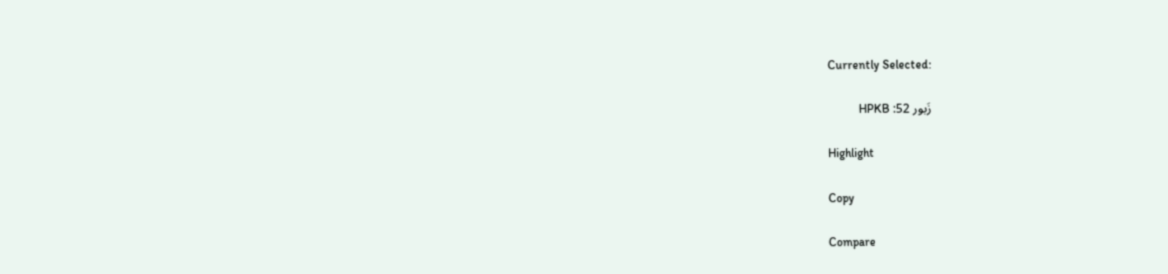Currently Selected:

زَبور 52: HPKB

Highlight

Copy

Compare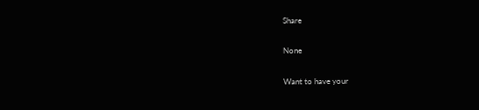Share

None

Want to have your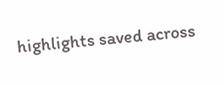highlights saved across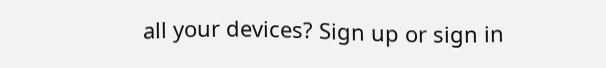all your devices? Sign up or sign in